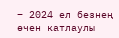– 2024 ел безнең өчен катлаулы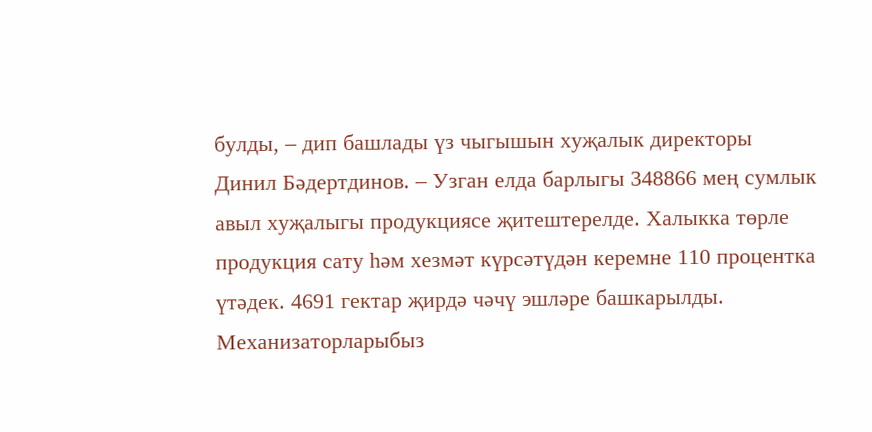булды, – дип башлады үз чыгышын хуҗалык директоры Динил Бәдертдинов. – Узган елда барлыгы 348866 мең сумлык авыл хуҗалыгы продукциясе җитештерелде. Халыкка төрле продукция сату һәм хезмәт күрсәтүдән керемне 110 процентка үтәдек. 4691 гектар җирдә чәчү эшләре башкарылды. Механизаторларыбыз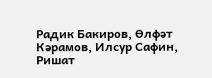Радик Бакиров, Өлфәт Кәрамов, Илсур Сафин, Ришат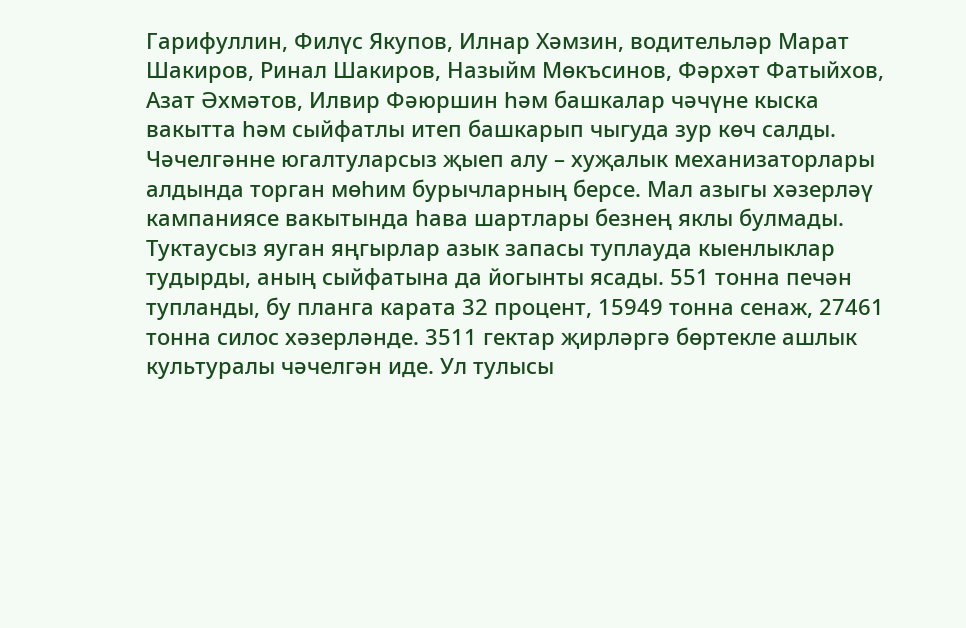Гарифуллин, Филүс Якупов, Илнар Хәмзин, водительләр Марат Шакиров, Ринал Шакиров, Назыйм Мөкъсинов, Фәрхәт Фатыйхов, Азат Әхмәтов, Илвир Фәюршин һәм башкалар чәчүне кыска вакытта һәм сыйфатлы итеп башкарып чыгуда зур көч салды. Чәчелгәнне югалтуларсыз җыеп алу – хуҗалык механизаторлары алдында торган мөһим бурычларның берсе. Мал азыгы хәзерләү кампаниясе вакытында һава шартлары безнең яклы булмады. Туктаусыз яуган яңгырлар азык запасы туплауда кыенлыклар тудырды, аның сыйфатына да йогынты ясады. 551 тонна печән тупланды, бу планга карата 32 процент, 15949 тонна сенаж, 27461 тонна силос хәзерләнде. 3511 гектар җирләргә бөртекле ашлык культуралы чәчелгән иде. Ул тулысы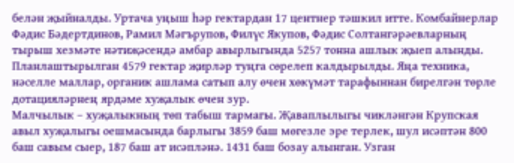белән җыйналды. Уртача уңыш һәр гектардан 17 центнер тәшкил итте. Комбайнерлар Фәдис Бәдертдинов, Рамил Мәгърупов, Филүс Якупов, Фәдис Солтангәрәевларның тырыш хезмәте нәтиҗәсендә амбар авырлыгында 5257 тонна ашлык җыеп алынды. Планлаштырылган 4579 гектар җирләр туңга сөрелеп калдырылды. Яңа техника, нәселле маллар, органик ашлама сатып алу өчен хөкүмәт тарафыннан бирелгән төрле дотацияләрнең ярдәме хуҗалык өчен зур.
Малчылык – хуҗалыкның төп табыш тармагы. Җаваплылыгы чикләнгән Крупская авыл хуҗалыгы оешмасында барлыгы 3859 баш мөгезле эре терлек, шул исәптән 800 баш савым сыер, 187 баш ат исәпләнә. 1431 баш бозау алынган. Узган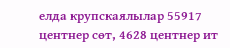елда крупскаялылар 55917 центнер сөт, 4628 центнер ит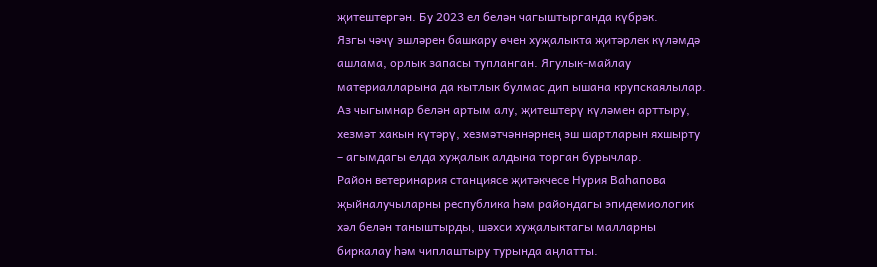җитештергән. Бу 2023 ел белән чагыштырганда күбрәк.
Язгы чәчү эшләрен башкару өчен хуҗалыкта җитәрлек күләмдә ашлама, орлык запасы тупланган. Ягулык-майлау материалларына да кытлык булмас дип ышана крупскаялылар.
Аз чыгымнар белән артым алу, җитештерү күләмен арттыру, хезмәт хакын күтәрү, хезмәтчәннәрнең эш шартларын яхшырту – агымдагы елда хуҗалык алдына торган бурычлар.
Район ветеринария станциясе җитәкчесе Нурия Ваһапова җыйналучыларны республика һәм райондагы эпидемиологик хәл белән таныштырды, шәхси хуҗалыктагы малларны биркалау һәм чиплаштыру турында аңлатты.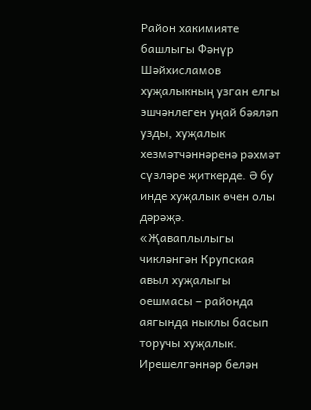Район хакимияте башлыгы Фәнүр Шәйхисламов хуҗалыкның узган елгы эшчәнлеген уңай бәяләп узды, хуҗалык хезмәтчәннәренә рәхмәт сүзләре җиткерде. Ә бу инде хуҗалык өчен олы дәрәҗә. «Җаваплылыгы чикләнгән Крупская авыл хуҗалыгы оешмасы – районда аягында ныклы басып торучы хуҗалык. Ирешелгәннәр белән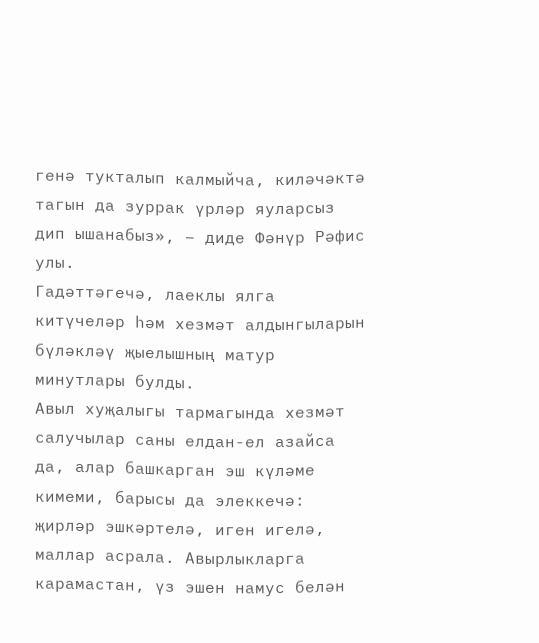генә тукталып калмыйча, киләчәктә тагын да зуррак үрләр яуларсыз дип ышанабыз», – диде Фәнүр Рәфис улы.
Гадәттәгечә, лаеклы ялга китүчеләр һәм хезмәт алдынгыларын бүләкләү җыелышның матур минутлары булды.
Авыл хуҗалыгы тармагында хезмәт салучылар саны елдан-ел азайса да, алар башкарган эш күләме кимеми, барысы да элеккечә: җирләр эшкәртелә, иген игелә, маллар асрала. Авырлыкларга карамастан, үз эшен намус белән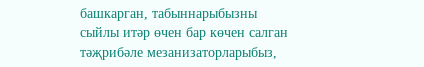башкарган, табыннарыбызны сыйлы итәр өчен бар көчен салган тәҗрибәле мезанизаторларыбыз,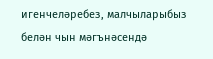игенчеләребез, малчыларыбыз белән чын мәгънәсендә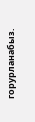горурланабыз.